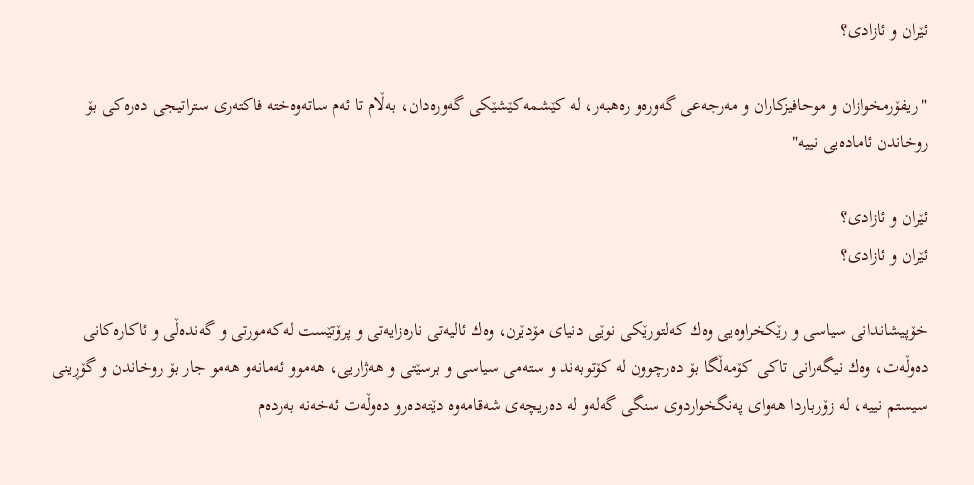ئێران و ئازادی؟

"ریفۆرمخوازان و موحافیزكاران و مه‌رجه‌عی گه‌وره‌و ره‌هبه‌ر، له‌ كێشمه‌كێشێكی گه‌وره‌دان، به‌ڵام تا ئه‌م ساته‌وه‌خته‌ فاكته‌ری ستراتیجی ده‌ره‌كی بۆ روخاندن ئاماده‌یی نییه"

ئێران و ئازادی؟
ئێران و ئازادی؟

خۆپیشاندانی سیاسی و رێكخراوه‌یی وه‌ك كه‌لتورێكی نوێی دنیای مۆدێرن، وه‌ك ئالیه‌تی ناره‌زایه‌تی و پرۆتێست له‌كه‌مورتی و گه‌نده‌ڵی و ئاكاره‌كانی ده‌وڵه‌ت، وه‌ك نیگه‌رانی تاكی كۆمه‌ڵگا بۆ ده‌رچوون له‌ كۆتوبه‌ند و سته‌می سیاسی و برسێتی و هه‌ژاریی، هه‌موو ئه‌مانه‌و هه‌مو جار بۆ روخاندن و گۆڕینی سیستم نییه‌، له‌ زۆرباردا هه‌وای په‌نگخواردوی سنگی گه‌له‌و له‌ ده‌ریچه‌ی شه‌قامه‌وه‌ دێته‌ده‌رو ده‌وڵه‌ت ئه‌خه‌نه‌ به‌رده‌م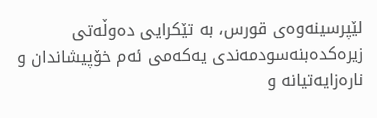لێپرسینه‌وه‌ی قورس، به‌ تێكرایی ده‌وڵه‌تی زیره‌كده‌بنه‌سودمه‌ندی یه‌كه‌می ئه‌م خۆپیشاندان و ناره‌زایه‌تیانه‌ و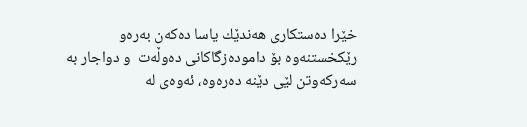خێرا ده‌ستكاری هه‌ندێك یاسا ده‌كه‌ن به‌ره‌و رێكخستنه‌وه‌ بۆ داموده‌زگاكانی ده‌وڵه‌ت  و دواجار به‌ سه‌ركه‌وتن لێی دێنه‌ ده‌ره‌وه‌، ئه‌وه‌ی له‌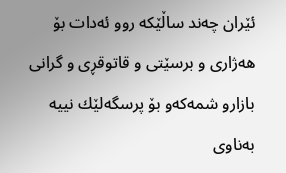ئێران چه‌ند ساڵێكه‌ روو ئه‌دات بۆ هه‌ژاری و برسێتی و قاتوقڕی و گرانی بازارو شمه‌كه‌و بۆ پرسگه‌لێك نییه‌ به‌ناوی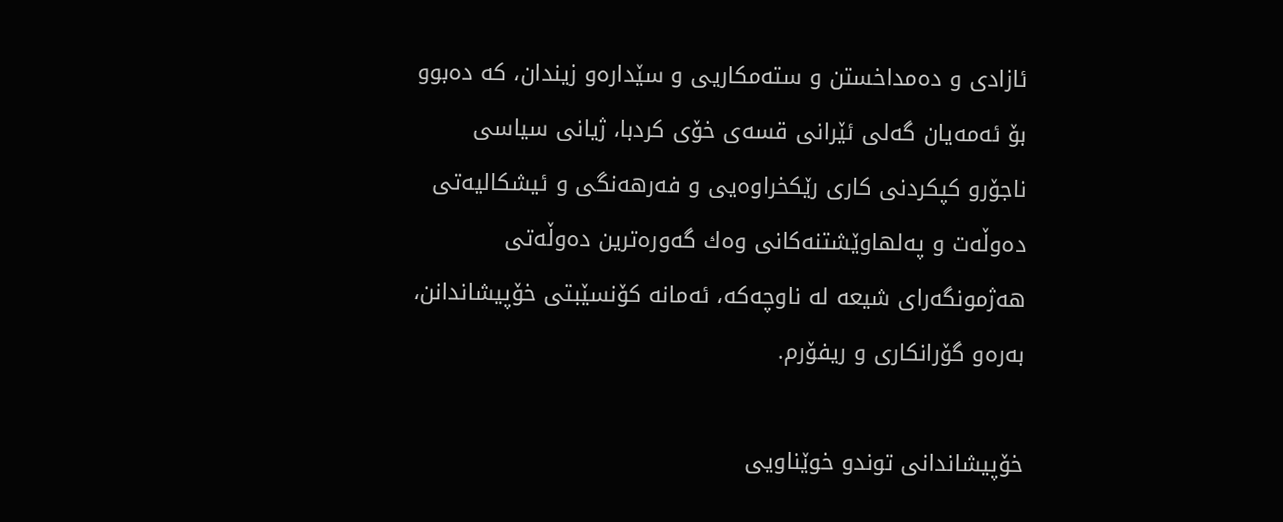ئازادی و ده‌مداخستن و سته‌مكاریی و سێداره‌و زیندان، كه‌ ده‌بوو بۆ ئه‌مه‌یان گه‌لی ئێرانی قسه‌ی خۆی كردبا، ژیانی سیاسی ناجۆرو كپكردنی كاری رێكخراوه‌یی و فه‌رهه‌نگی و ئیشكالیه‌تی ده‌وڵه‌ت و په‌لهاوێشتنه‌كانی وه‌ك گه‌وره‌ترین ده‌وڵه‌تی هه‌ژمونگه‌رای شیعه‌ له‌ ناوچه‌كه‌، ئه‌مانه‌ كۆنسێبتی خۆپیشاندانن، به‌ره‌و گۆرانكاری و ریفۆرم.

خۆپیشاندانی توندو خوێناویی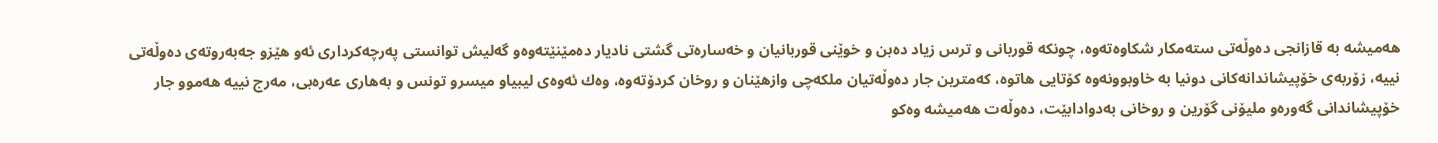هه‌میشه‌ به‌ قازانجی ده‌وڵه‌تی سته‌مكار شكاوه‌ته‌وه‌، چونكه‌ قوربانی و ترس زیاد ده‌بن و خوێنی قوربانیان و خه‌ساره‌تی گشتی نادیار ده‌مێنێته‌وه‌و گه‌لیش توانستی په‌رچه‌كرداری ئه‌و هێزو جه‌به‌روته‌ی ده‌وڵه‌تی نییه‌، زۆربه‌ی خۆپیشاندانه‌كانی دونیا به‌ خاوبوونه‌وه‌ كۆتایی هاتوه‌، كه‌مترین جار ده‌وڵه‌تیان ملكه‌چی وازهێنان و روخان كردۆته‌وه‌، وه‌ك ئه‌وه‌ی لیبیاو میسرو تونس و به‌هاری عه‌ره‌بی، مه‌رج نییه‌ هه‌موو جار خۆپیشاندانی گه‌وره‌و ملیۆنی گۆرین و روخانی به‌دوادابێت، ده‌وڵه‌ت هه‌میشه‌ وه‌كو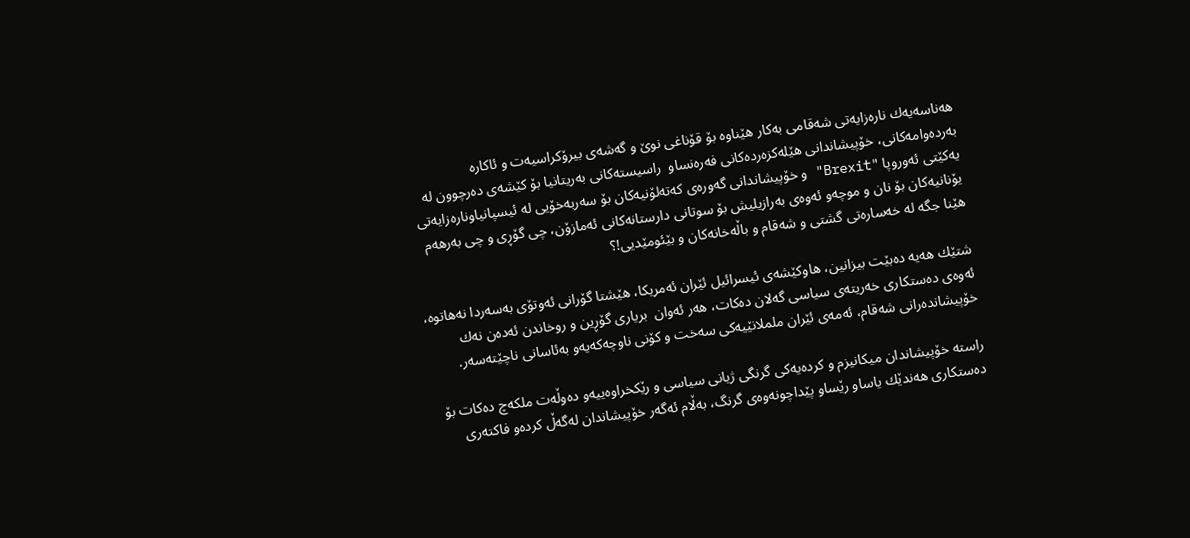هه‌ناسه‌یه‌ك ناره‌زایه‌تی شه‌قامی به‌كار هێناوه‌ بۆ قۆناغی نوێ و گه‌شه‌ی بیرۆكراسیه‌ت و ئاكاره‌ به‌رده‌وامه‌كانی، خۆپیشاندانی هێله‌كزه‌رده‌كانی فه‌ره‌نساو  راسیسته‌كانی به‌ریتانیا بۆ كێشه‌ی ده‌رچوون له‌ یه‌كێتی ئه‌وروپا "Brexit" و خۆپیشاندانی گه‌وره‌ی كه‌ته‌لۆنیه‌كان بۆ سه‌ربه‌خۆیی له‌ ئیسپانیاوناره‌زایه‌تی یۆنانیه‌كان بۆ نان و موچه‌و ئه‌وه‌ی به‌رازیلیش بۆ سوتانی دارستانه‌كانی ئه‌مازۆن، چی گۆڕی و چی به‌رهه‌م هێنا جگه‌ له‌ خه‌ساره‌تی گشتی و شه‌قام و باڵه‌خانه‌كان و بێئومێدیی!؟

شتێك هه‌یه‌ ده‌بێت بیزانین، هاوكێشه‌ی ئیسرائیل ئێران ئه‌مریكا، هێشتا گۆرانی ئه‌وتۆی به‌سه‌ردا نه‌هاتوه‌، ئه‌وه‌ی ده‌ستكاری خه‌ریته‌ی سیاسی گه‌لان ده‌كات، هه‌ر ئه‌وان  بریاری گۆڕین و روخاندن ئه‌ده‌ن نه‌ك خۆپیشانده‌رانی شه‌قام، ئه‌مه‌ی ئێران ململانێیه‌كی سه‌خت و كۆنی ناوچه‌كه‌یه‌و به‌ئاسانی ناچێته‌سه‌ر.

راسته‌ خۆپیشاندان میكانیزم و كرده‌یه‌كی گرنگی ژیانی سیاسی و رێكخراوه‌ییه‌و ده‌وڵه‌ت ملكه‌چ ده‌كات بۆ ده‌ستكاری هه‌ندێك یاساو رێساو پێداچونه‌وه‌ی گرنگ، به‌ڵام ئه‌گه‌ر خۆپیشاندان له‌گه‌ڵ كرده‌و فاكته‌ری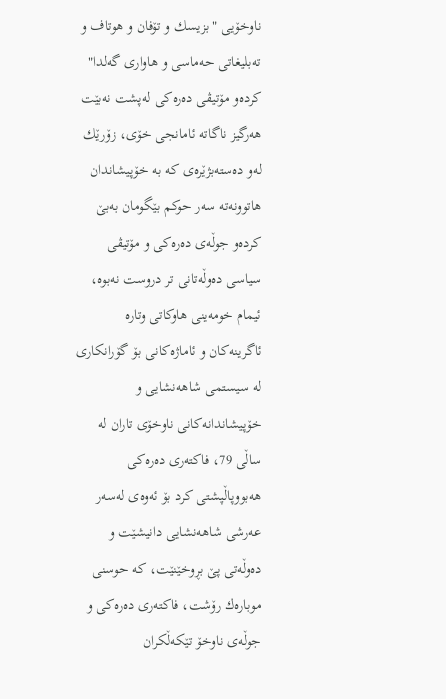ناوخۆیی "بزیسك و تۆفان و هوتاف و ته‌بلیغاتی حه‌ماسی و هاواری گه‌لدا" كرده‌و مۆتیڤی ده‌ره‌كی له‌پشت نه‌بێت هه‌رگیز ناگاته‌ ئامانجی خۆی، زۆرێك له‌و ده‌سته‌بژێره‌ی كه‌ به‌ خۆپیشاندان هاتوونه‌ته‌ سه‌ر حوكم بێگومان به‌بێ كرده‌و جوڵه‌ی ده‌ره‌كی و مۆتیڤی سیاسی ده‌وڵه‌تانی تر دروست نه‌بوه‌، ئیمام خومه‌ینی هاوكاتی وتاره‌ ئاگرینه‌كان و ئاماژه‌كانی بۆ گۆرانكاری له‌ سیستمی شاهه‌نشایی و خۆپیشاندانه‌كانی ناوخۆی تاران له‌ ساڵی 79، فاكته‌ری ده‌ره‌كی هه‌بووپاڵپشتی كرد بۆ ئه‌وه‌ی له‌سه‌ر عه‌رشی شاهه‌نشایی دانیشێت و ده‌وڵه‌تی پێ بڕوخێنێت، كه‌ حوسنی موباره‌ك رۆشت، فاكته‌ری ده‌ره‌كی و جوڵه‌ی ناوخۆ تێكه‌ڵكران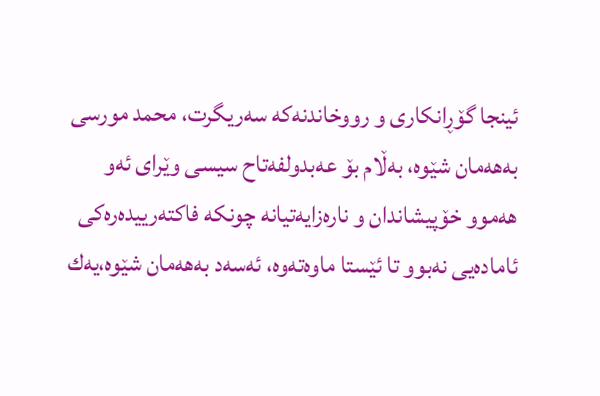ئینجا گۆڕانكاری و رووخاندنه‌كه‌ سه‌ریگرت، محمد مورسی به‌هه‌مان شێوه‌، به‌ڵام بۆ عه‌بدولفه‌تاح سیسی وێرای ئه‌و هه‌موو خۆپیشاندان و ناره‌زایه‌تیانه‌ چونكه‌ فاكته‌رییده‌ره‌كی ئاماده‌یی نه‌بوو تا ئێستا ماوه‌ته‌وه‌، ئه‌سه‌د به‌هه‌مان شێوه‌،یه‌ك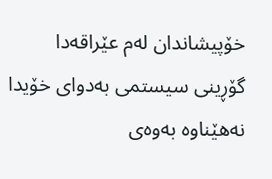خۆپیشاندان له‌م عێراقه‌دا گۆڕینی سیستمی به‌دوای خۆیدا نه‌هێناوه‌ به‌وه‌ی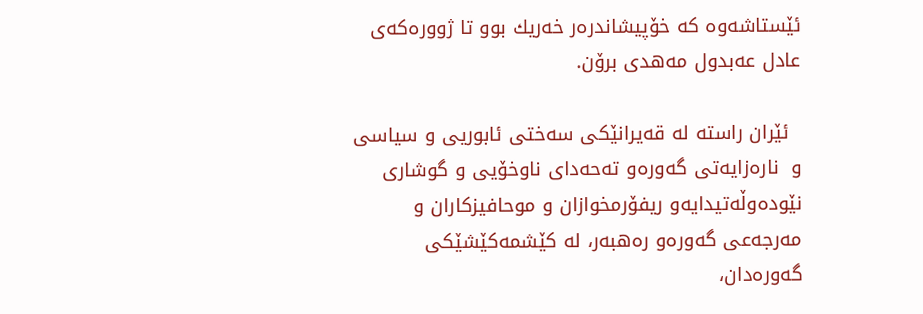ئێستاشه‌وه‌ كه‌ خۆپیشاندره‌ر خه‌ریك بوو تا ژووره‌كه‌ی عادل عه‌بدول مه‌هدی برۆن.

  ئێران راسته‌ له‌ قه‌یرانێكی سه‌ختی ئابوریی و سیاسی و  ناره‌زایه‌تی گه‌وره‌و ته‌حه‌دای ناوخۆیی و گوشاری نێوده‌وڵه‌تیدایه‌و ریفۆرمخوازان و موحافیزكاران و مه‌رجه‌عی گه‌وره‌و ره‌هبه‌ر، له‌ كێشمه‌كێشێكی گه‌وره‌دان،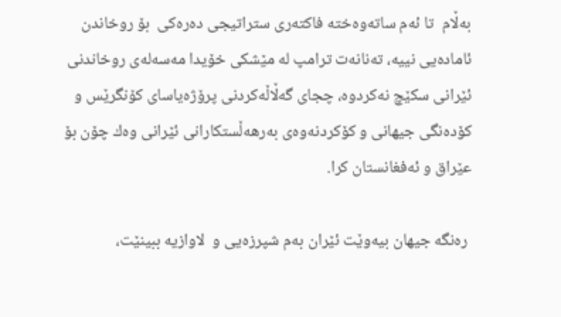به‌ڵام  تا ئه‌م ساته‌وه‌خته‌ فاكته‌ری ستراتیجی ده‌ره‌كی  بۆ روخاندن ئاماده‌یی نییه‌، ته‌نانه‌ت ترامپ له‌ مێشكی خۆیدا مه‌سه‌له‌ی روخاندنی ئێرانی سكێچ نه‌كردوه‌، چجای گه‌ڵاڵه‌كردنی پرۆژه‌یاسای كۆنگرێس و كۆده‌نگی جیهانی و كۆكردنه‌وه‌ی به‌رهه‌ڵستكارانی ئێرانی وه‌ك چۆن بۆ عێراق و ئه‌فغانستان كرا.

 ره‌نگه‌ جیهان بیه‌وێت ئێران به‌م شپرزه‌یی و  لاوازیه‌ ببینێت،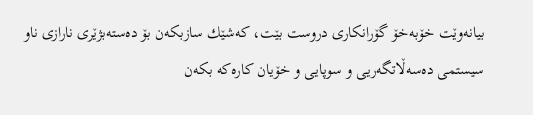بیانه‌وێت خۆبه‌خۆ گۆرانكاری دروست بێت، كه‌شێك سازبكه‌ن بۆ ده‌سته‌بژێری نارازی ناو سیستمی ده‌سه‌ڵاتگه‌ریی و سوپایی و خۆیان كاره‌كه‌ بكه‌ن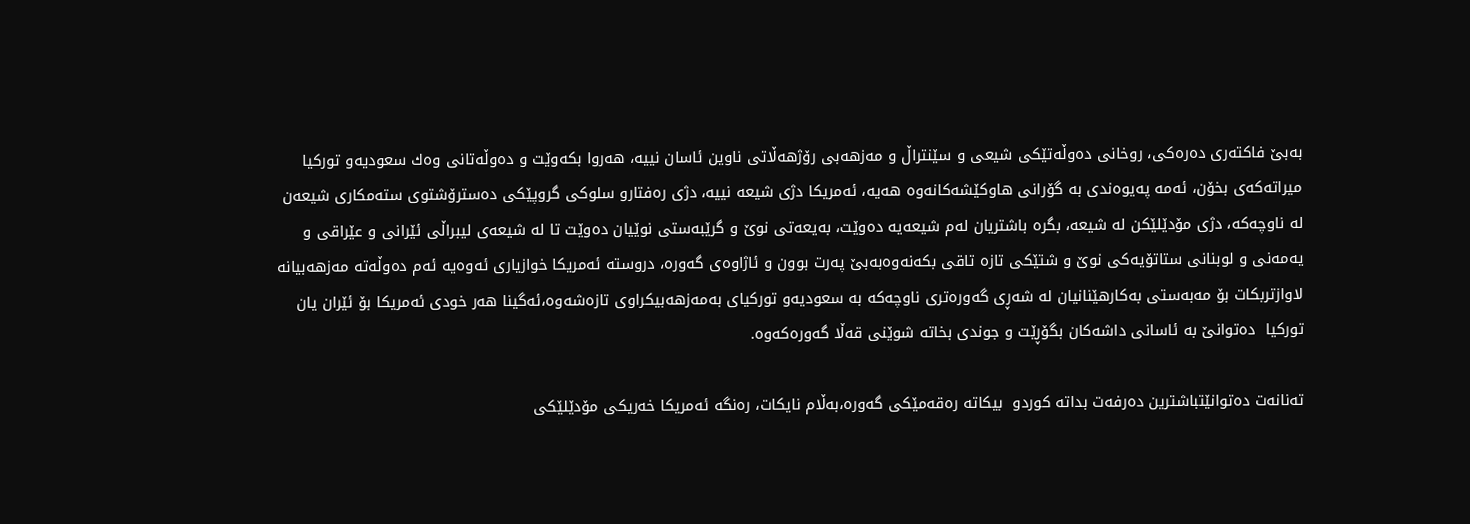به‌بێ فاكته‌ری ده‌ره‌كی، روخانی ده‌وڵه‌تێكی شیعی و سێنتراڵ و مه‌زهه‌بی رۆژهه‌ڵاتی ناوین ئاسان نییه‌، هه‌روا بكه‌وێت و ده‌وڵه‌تانی وه‌ك سعودیه‌و توركیا میراته‌كه‌ی بخۆن، ئه‌مه‌ په‌یوه‌ندی به‌ گۆرانی هاوكێشه‌كانه‌وه‌ هه‌یه‌، ئه‌مریكا دژی شیعه‌ نییه‌، دژی ره‌فتارو سلوكی گروپێكی ده‌سترۆشتوی سته‌مكاری شیعه‌ن له‌ ناوچه‌كه‌، دژی مۆدێلێكن له‌ شیعه‌، بگره‌ باشتریان له‌م شیعه‌یه‌ ده‌وێت، به‌یعه‌تی نوێ و گرێبه‌ستی نوێیان ده‌وێت تا له‌ شیعه‌ی لیبراڵی ئێرانی و عێراقی و یه‌مه‌نی و لوبنانی ستاتۆیه‌كی نوێ و شتێكی تازه‌ تاقی بكه‌نه‌وه‌به‌بێ په‌رت بوون و ئاژاوه‌ی گه‌وره‌، دروسته‌ ئه‌مریكا خوازیاری ئه‌وه‌یه‌ ئه‌م ده‌وڵه‌ته‌ مه‌زهه‌بیانه‌ لاوازتربكات بۆ مه‌به‌ستی به‌كارهێنانیان له‌ شه‌ڕی گه‌وره‌تری ناوچه‌كه‌ به‌ سعودیه‌و توركیای به‌مه‌زهه‌بیكراوی تازه‌شه‌وه‌،ئه‌گینا هه‌ر خودی ئه‌مریكا بۆ ئێران یان  توركیا  ده‌توانێ به‌ ئاسانی داشه‌كان بگۆڕێت و جوندی بخاته‌ شوێنی قه‌ڵا گه‌وره‌كه‌وه‌.

ته‌نانه‌ت ده‌توانێتباشترین ده‌رفه‌ت بداته‌ كوردو  بیكاته‌ ره‌قه‌مێكی گه‌وره‌،به‌ڵام نایكات، ره‌نگه‌ ئه‌مریكا خه‌ریكی مۆدێلێكی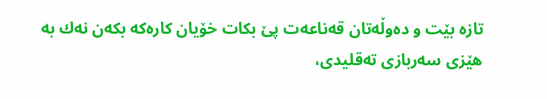تازه‌ بێت و ده‌وڵه‌تان قه‌ناعه‌ت پێ بكات خۆیان كاره‌كه‌ بكه‌ن نه‌ك به‌ هێزی سه‌ربازی ته‌قلیدی،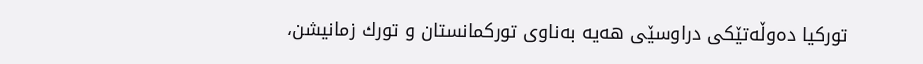توركیا ده‌وڵه‌تێكی دراوسێی هه‌یه‌ به‌ناوی توركمانستان و تورك زمانیشن،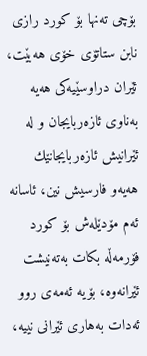بۆچی ته‌نها بۆ كورد رازی نابن ستاتۆی خۆی هه‌بێت، ئێران دراوسێیه‌كی هه‌یه‌ به‌ناوی ئازه‌ربایجان و له‌ ئێرانیش ئازه‌ربایجانێك هه‌یه‌و فارسیش نین، ئاسانه‌ ئه‌م مۆدێله‌ش بۆ كورد فۆرمه‌ڵه‌ بكات به‌ته‌نیشت ئێرانه‌وه‌، بۆیه‌ ئه‌مه‌ی روو ئه‌دات به‌هاری ئێرانی نییه‌،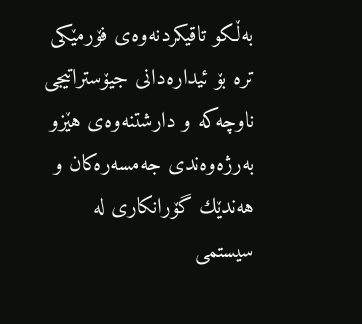به‌ڵكو تاقیكردنه‌وه‌ی فۆرمێكی تره‌ بۆ ئیداره‌دانی جیۆستراتیجی ناوچه‌كه‌ و دارشتنه‌وه‌ی هێزو به‌رژه‌وه‌ندی جه‌مسه‌ره‌كان و هه‌ندێك گۆرانكاری له‌ سیستمی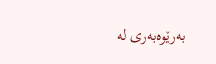به‌رێوه‌به‌ری له‌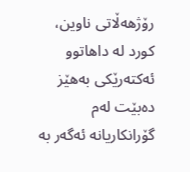رۆژهه‌ڵاتی ناوین، كورد له‌ داهاتوو ئه‌كته‌رێكی به‌هێز ده‌بێت له‌م گۆرانكاریانه‌ ئه‌گه‌ر به‌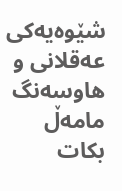شێوه‌یه‌كی عه‌قلانی و هاوسه‌نگ مامه‌ڵ بكات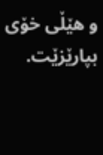و هێڵی خۆی بپارێزێت.